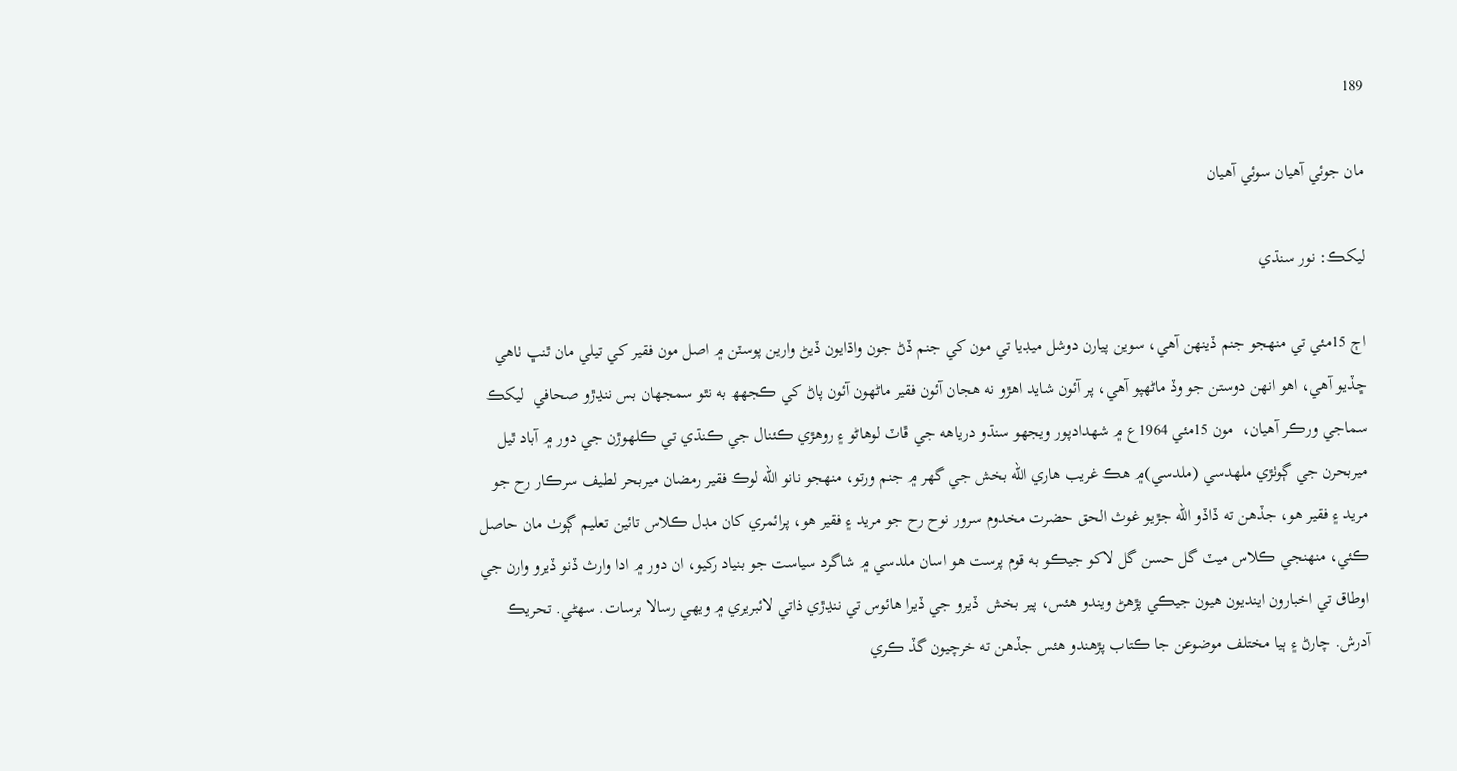189

مان جوئي آهيان سوئي آهيان

ليکڪ: نور سنڌي

اڄ 15مئي تي منھجو جنم ڏينھن آھي، سوين پيارن دوشل ميڊيا تي مون کي جنم ڏڻ جون واڌايون ڏيڻ وارين پوسٽن ۾ اصل مون فقير کي تيلي مان ٿنڀ ٺاھي ڇڏيو آھي، اھو انھن دوستن جو وڏ ماڻھپو آھي، پر آئون شايد اھڙو نه ھجان آئون فقير ماڻھون آئون پاڻ کي ڪجهھ به نٿو سمجھان بس ننڍڙو صحافي  ليکڪ سماجي ورڪر آھيان،  مون 15مئي 1964ع ۾ شھدادپور ويجھو سنڌو درياهه جي ڦاٽ لوھاڻو ۽ روھڙي ڪئنال جي ڪنڌي تي ڪلھوڙن جي دور ۾ آباد ٿيل ميربحرن جي ڳوٺڙي ملھدسي (ملدسي)۾ ھڪ غريب ھاري الله بخش جي گھر ۾ جنم ورتو، منھجو نانو الله لوڪ فقير رمضان ميربحر لطيف سرڪار رح جو مريد ۽ فقير ھو، جڏھن ته ڏاڏو الله جڙيو غوث الحق حضرت مخدوم سرور نوح رح جو مريد ۽ فقير ھو، پرائمري کان مڊل ڪلاس تائين تعليم ڳوٺ مان حاصل ڪئي، منھنجي ڪلاس ميٽ گل حسن گل لاکو جيڪو به قوم پرست ھو اسان ملدسي ۾ شاگرد سياست جو بنياد رکيو، ان دور ۾ ادا وارث ڏنو ڏيرو وارن جي اوطاق تي اخبارون اينديون ھيون جيڪي پڙھڻ ويندو ھئس، پير بخش  ڏيرو جي ڏيرا ھائوس تي ننڍڙي ذاتي لائبريري ۾ ويھي رسالا برسات. سھڻي. تحريڪ آدرش. چارڻ ۽ ٻيا مختلف موضوعن جا ڪتاب پڙھندو ھئس جڏھن ته خرچيون گڏ ڪري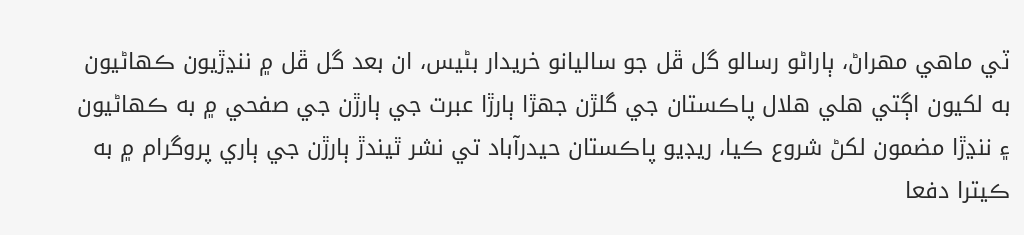ٽي ماھي مھراڻ، ٻاراڻو رسالو گل ڦل جو ساليانو خريدار بڻيس، ان بعد گل ڦل ۾ ننڍڙيون ڪھاڻيون به لکيون اڳتي ھلي ھلال پاڪستان جي گلڙن جھڙا ٻارڙا عبرت جي ٻارڙن جي صفحي ۾ به ڪھاڻيون ۽ ننڍڙا مضمون لکڻ شروع ڪيا، ريڊيو پاڪستان حيدرآباد تي نشر ٿيندڙ ٻارڙن جي ٻاري پروگرام ۾ به ڪيترا دفعا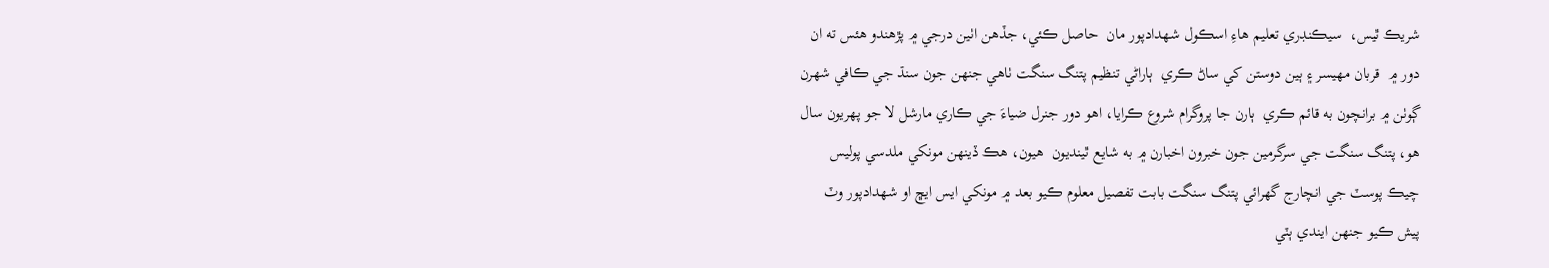شريڪ ٿيس،  سيڪنڊري تعليم ھاءِ اسڪول شھدادپور مان  حاصل ڪئي، جڏھن اٺين درجي ۾ پڙھندو ھئس ته ان  دور ۾  قربان مھيسر ۽ ٻين دوستن کي ساڻ ڪري  ٻاراڻي تنظيم پتنگ سنگت ٺاھي جنھن جون سنڌ جي ڪافي شھرن ڳوٺن ۾ برانچون به قائم ڪري  ٻارن جا پروگرام شروع ڪرايا، اھو دور جنرل ضياءَ جي ڪاري مارشل لا جو پھريون سال ھو، پتنگ سنگت جي سرگرمين جون خبرون اخبارن ۾ به شايع ٿينديون  ھيون، ھڪ ڏينھن مونکي ملدسي پوليس چيڪ پوسٽ جي انچارج گھرائي پتنگ سنگت بابت تفصيل معلوم ڪيو بعد ۾ مونکي ايس ايڇ او شھدادپور وٽ پيش ڪيو جنھن ايندي ٻٽي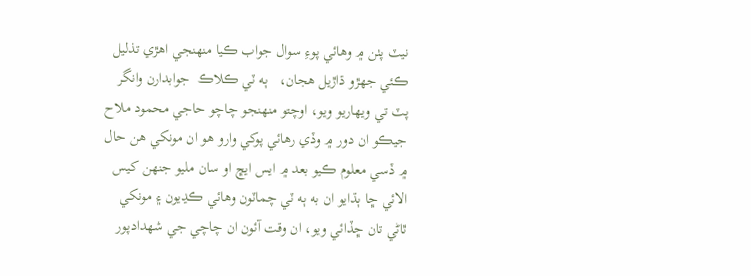نيٽ پٺن ۾ وھائي پوءِ سوال جواب ڪيا منھنجي اھڙي تذليل ڪئي جھڙو ڌاڙيل هجان،   ٻه ٽي ڪلاڪ  جوابدارن وانگر پٽ تي ويھاريو ويو، اوچتو منھنجو چاچو حاجي محمود ملاح جيڪو ان دور ۾ وڏي رھائي پوکي وارو ھو ان مونکي ھن حال ۾ ڏسي معلوم ڪيو بعد ۾ ايس ايڇ او سان مليو جنھن کيس الائي ڇا ٻڌايو ان به ٻه ٽي چماٽون وھائي ڪڍيون ۽ مونکي ٿاڻي تان ڇڏائي ويو، ان وقت آئون ان چاچي جي شھدادپور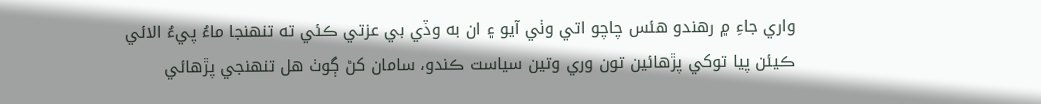واري جاءِ ۾ رھندو ھئس چاچو اتي وٺي آيو ۽ ان به وڏي بي عزتي ڪئي ته تنھنجا ماءُ پيءُ الائي ڪيئن پيا توکي پڙهائين تون وري وتين سياست ڪندو، سامان کڻ ڳوٺ ھل تنھنجي پڙھائي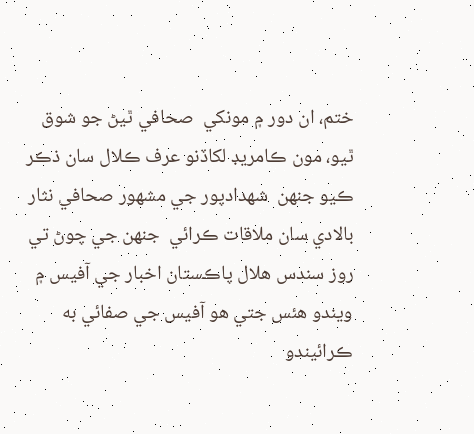ختم، ان دور ۾ مونکي  صحافي ٿيڻ جو شوق ٿيو، مون ڪامريڊ لکاڏنو عرف ڪلال سان ذڪر ڪيو جنھن  شھدادپور جي مشھور صحافي نثار بالادي سان ملاقات ڪرائي  جنھن جي چوڻ تي روز سندس ھلال پاڪستان اخبار جي آفيس ۾ ويندو ھئس جتي هو آفيس جي صفائي به ڪرائيندو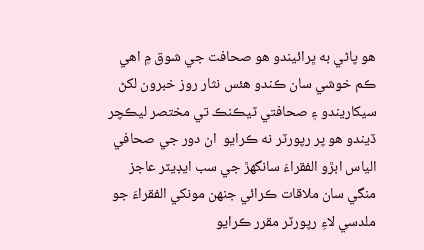ھو پاڻي به ڀرائيندو ھو صحافت جي شوق ۾ اھي ڪم خوشي سان ڪندو ھئس نثار روز خبرون لکڻ سيکاريندو ۽ صحافتي ٽيڪنڪ تي مختصر ليڪچر ڏيندو ھو پر رپورٽر نه ڪرايو  ان دور جي صحافي الياس ابڙو الفقراءَ سانگھڙ جي سب ايڊيٽر عاجز منگي سان ملاقات ڪرائي جنھن مونکي الفقراءَ جو ملدسي لاءِ رپورٽر مقرر ڪرايو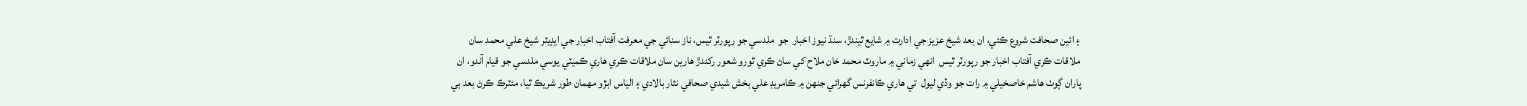۽ ائين صحافت شروع ڪئي، ان بعد شيخ عزيز جي ادارت ۾ شايع ٿيندڙ، سنڌ نيوز اخبار  جو  ملدسي جو رپورٽر ٿيس، ناز سنائي جي معرفت آفتاب اخبار جي ايڊيٽر شيخ علي محمد سان ملاقات ڪري آفتاب اخبار جو رپورٽر ٿيس  انھي زماني ۾ ماروٽ محمد خان ملاح کي ساڻ ڪري ٿورو شعور رکندڙ ھارين سان ملاقات ڪري ھاري ڪميٽي يوسي ملدسي جو قيام آندو، ان پاران ڳوٺ ھاشم خاصخيلي ۾ رات جو وڏي ليول  تي ھاري ڪانفرنس گھرائي جنھن ۾ ڪامريڊ علي بخش شيدي صحافي نثار بالادي ۽ الياس ابڙو مھمان طور شريڪ ٿيا، مئٽرڪ ڪرڻ بعد بي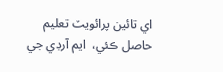اي تائين پرائويٽ تعليم حاصل ڪئي،  ايم آرڊي جي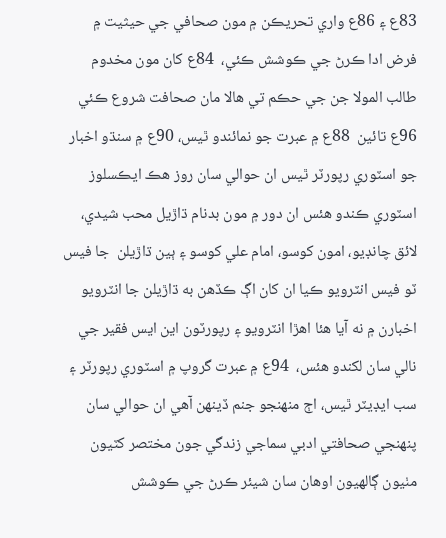83ع ۽ 86ع واري تحريڪن ۾ مون صحافي جي حيثيت ۾ فرض ادا ڪرڻ جي ڪوشش ڪئي،  84ع کان مون مخدوم طالب المولا جن جي حڪم تي ھالا مان صحافت شروع ڪئي 96ع تائين  88ع ۾ عبرت جو نمائندو ٿيس، 90ع ۾ سنڌو اخبار جو اسٽوري رپورٽر ٿيس ان حوالي سان روز ھڪ ايڪسلوز اسٽوري ڪندو ھئس ان دور ۾ مون بدنام ڌاڙيل محب شيدي، لائق چانڊيو، امون کوسو، امام علي کوسو ۽ ٻين ڌاڙيلن  جا فيس ٽو فيس انٽرويو ڪيا ان کان اڳ ڪڏھن به ڌاڙيلن جا انٽرويو اخبارن ۾ نه آيا ھئا اھڙا انٽرويو ۽ رپورٽون اين ايس فقير جي نالي سان لکندو ھئس،  94ع ۾ عبرت گروپ ۾ اسٽوري رپورٽر ۽ سب ايڊيٽر ٿيس، اڄ منھنجو جنم ڏينھن آھي ان حوالي سان پنھنجي صحافتي ادبي سماجي زندگي جون مختصر کٽيون مٺيون ڳالھيون اوھان سان شيئر ڪرڻ جي ڪوشش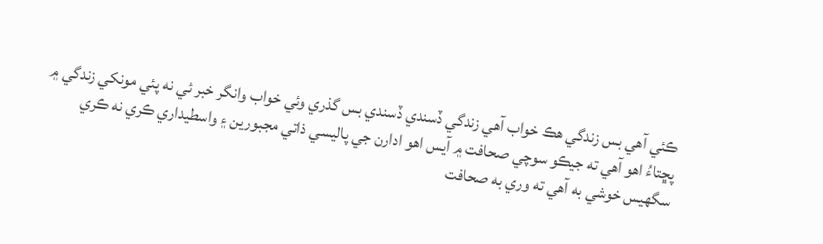ڪئي آھي بس زندگي ھڪ خواب آھي زندگي ڏسندي ڏسندي بس گذري وئي خواب وانگر خبر ئي نه پئي مونکي زندگي ۾ پڇتاءُ اھو آھي ته جيڪو سوچي صحافت ۾ آيس اھو ادارن جي پاليسي ذاتي مجبورين ۽ واسطيداري ڪري نه ڪري سگھيس خوشي به آھي ته وري به صحافت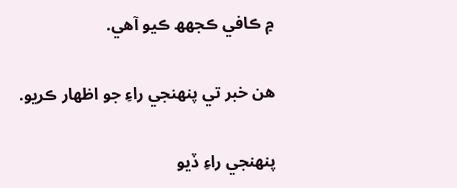۾ ڪافي ڪجهھ ڪيو آهي.

هن خبر تي پنهنجي راءِ جو اظهار ڪريو.

پنهنجي راءِ ڏيو